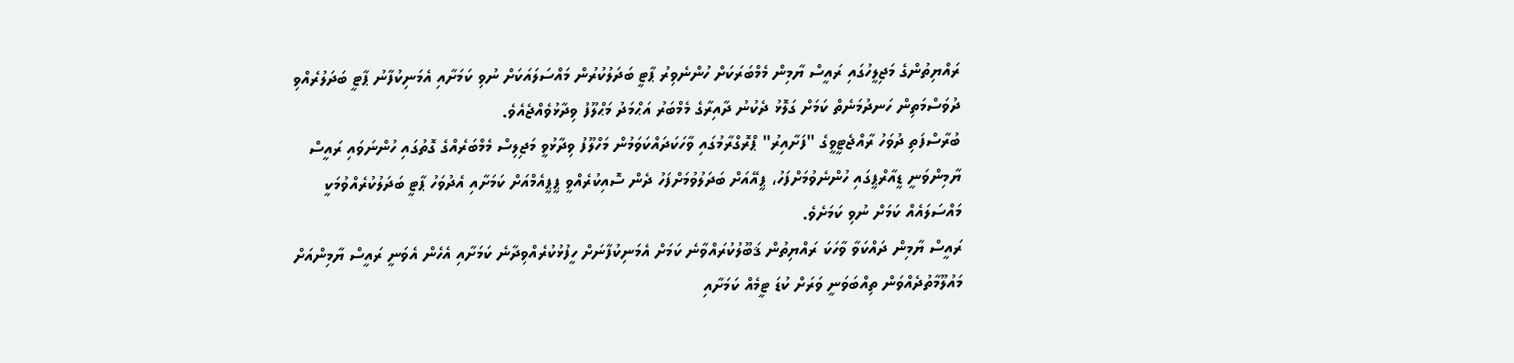ރައްޔިތުންގެ މަޖިލީހުގައި ރައީސް ޔާމިން މެމްބަރަކަށް ހުންނެވިރު ޕާޓީ ބަދަލުކުރުން މައްސަލައަކަށް ނުވި ކަމަށާއި އެމަނިކުފާނު ޕާޓީ ބަދަލުރެއްވި ދުވަސްމަތިން ހަނދުމަނެތް ކަމަށް ގަލޮޅު ދެކުނު ދާއިރާގެ މެމްބަރު އަޙްމަދު މަޙްލޫފު ވިދާޅުވެއްޖެއެވެ.
ބުރާސްފަތި ދުވަހު ރާއްޖެޓީވީގެ "ފަށާއިރު" ޕްރޮގްރާމުގައި ވާހަކަދައްކަވަމުން މަހްލޫފު ވިދާޅުވީ މަޖިލިސް މެމްބަރެއްގެ ގޮތުގައި ހުންނަވައި ރައީސް ޔާމިންވަނީ ޑީއާރްޕީގައި ހުންނެވުމަށްފަހު، ޕީއޭއަށް ބަދަލުވުމަށްފަހު ދެން ސޮއިކުރެއްވީ ޕީޕީއެމްއަށް ކަމަށާއި އެދުވަހު ޕާޓީ ބަދަލުކުރެއްވުމަކީ މައްސަލައެއް ކަމަށް ނުވި ކަމަށެވެ.
ރައީސް ޔާމިން ދައްކަވާ ވާހަކަ ރައްޔިތުން ޤަބޫލުކުރައްވާނެ ކަމަށް އެމަނިކުފާނަށް ހީފުޅުކުރެއްވިދާނެ ކަމަށާއި އެހެން އެވަނީ ރައީސް ޔާމިންއަށް މައުލޫމާތުދެއްވަން ތިއްބަވަނީ ވަރަށް ކުޑަ ޓީމެއް ކަމަށާއި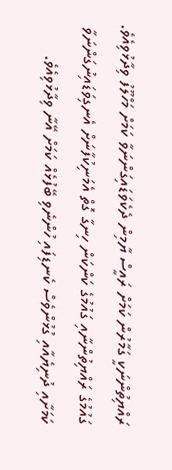ރައްޔިތުންނަކީ ގަމާރުން ކަމަށް ރައީސް ޔާމިން ދެކެވަޑައިގަންނަވާ ކަމަށް މަހްލޫފު ވިދާޅުވިއެވެ.
ގައުމުގެ ރައްޔިތުންނާއި ގައުމުގެ ކަންކަން ހިނގާ ގޮތް އެމަނިކުފާނަށް އެނގިވަޑައިނުގަންނަވާ ކަމަށާއި ދުނިޔެއާއި ގުޅުންވެސް ކެނޑިފައި ހުންނެވި ބޭފުޅެއް ކަމަށް އޭނާ ވިދާޅުވިއެވެ.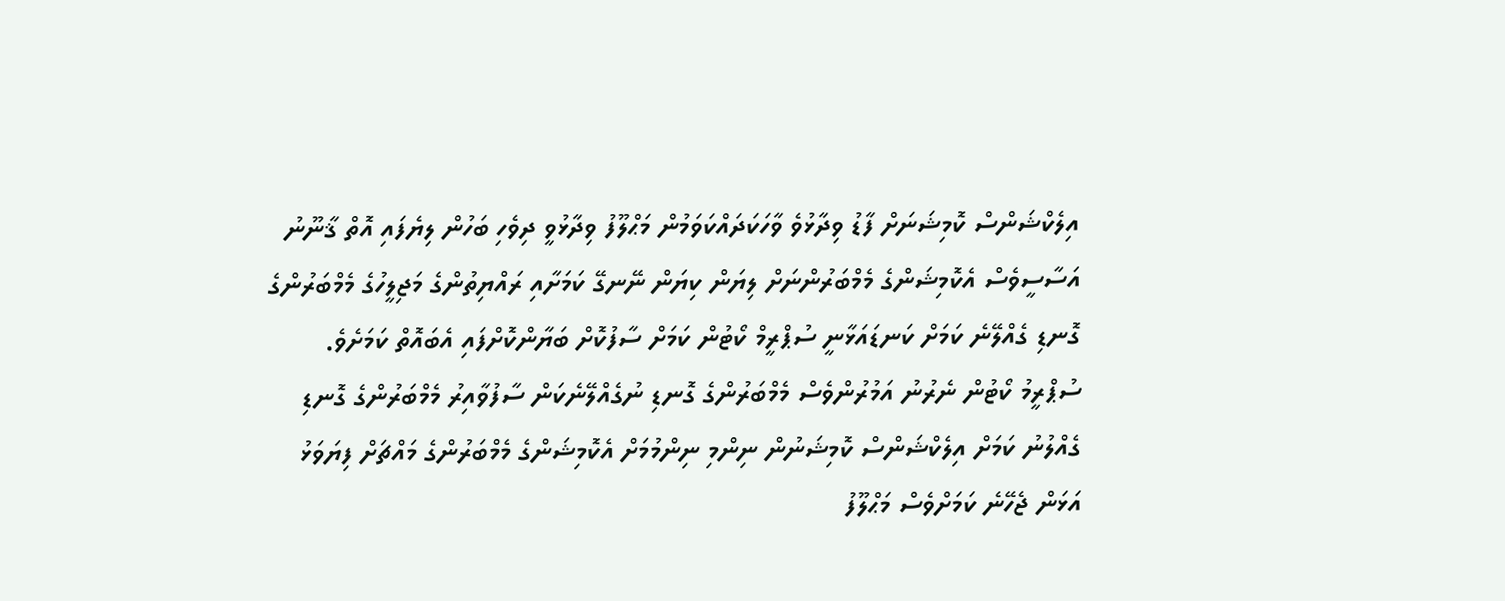އިލެކްޝަންސް ކޮމިޝަނަށް ފާޑު ވިދާޅުވެ ވާހަކަދައްކަވަމުން މަޙްލޫފު ވިދާޅުވީ ދިވެހި ބަހުން ލިޔެފައި އޮތް ޤާނޫނު އަސާސީވެސް އެކޮމިޝަންގެ މެމްބަރުންނަށް ލިޔަން ކިޔަން ނޭނގޭ ކަމަށާއި ރައްޔިތުންގެ މަޖިލީހުގެ މެމްބަރުންގެ ގޮނޑި ގެއްލޭނެ ކަމަށް ކަނޑައަޅާނީ ސުޕްރީމް ކޯޓުން ކަމަށް ސާފުކޮށް ބަޔާންކޮށްފައި އެބައޮތް ކަމަށެވެ.
ސުޕްރީމު ކޯޓުން ނެރުނު އަމުރުންވެސް މެމްބަރުންގެ ގޮނޑި ނުގެއްލޭނެކަން ސާފުވާއިރު މެމްބަރުންގެ ގޮނޑި ގެއްލުނު ކަމަށް އިލެކްޝަންސް ކޮމިޝަނުން ނިންމި ނިންމުމަށް އެކޮމިޝަންގެ މެމްބަރުންގެ މައްޗަށް ފިޔަވަޅު އަޅަން ޖެހޭނެ ކަމަށްވެސް މަޙްލޫފު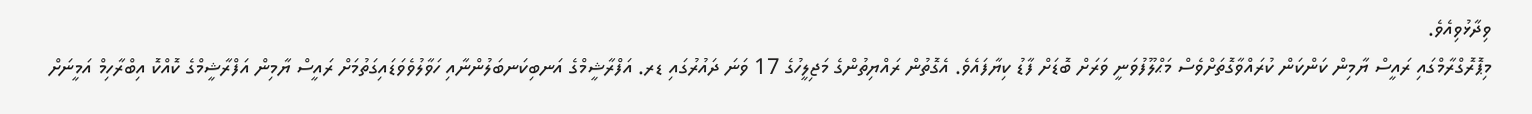ވިދާޅުވިއެވެ.
މިޕޮރޮގްރާމްގައި ރައީސް ޔާމިން ކަންކަން ކުރައްވާގޮތަށްވެސް މަޙްލޫފުވަނީ ވަރަށް ބޮޑަށް ފާޑު ކިޔާފައެވެ. އެގޮތުން ރައްޔިތުންގެ މަޖިލީހުގެ 17 ވަނަ ދައުރުގައި ޑރ. އަފްރާޝީމްގެ އަނބިކަނބަލުންނާއި ހަވާލުވެވަޑައިގަތުމަށް ރައީސް ޔާމިން އަފްރާޝީމްގެ ކޮއްކޮ އިބްރާހިމް އަމީނަށް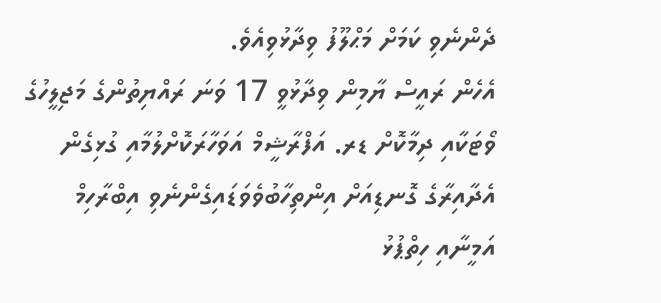ދެންނެވި ކަމަށް މަޙްލޫފު ވިދާޅުވިއެވެ.
އެހެން ރައީސް ޔާމިން ވިދާޅުވީ 17 ވަނަ ރައްޔިތުންގެ މަޖިލީހުގެ ވޯޓަކާއި ދިމާކޮށް ޑރ. އަފްރާޝީމް އަވަހާރަކޮށްލުމާއި ގުޅިގެން އެދާއިރާގެ ގޮނޑިއަށް އިންތިހާބުވެވަޑައިގެންނެވި އިބްރާހިމް އަމީނާއި ހިތްޕުޅު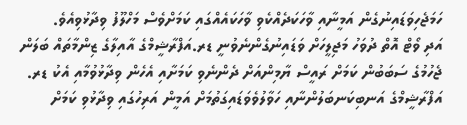ހަމަޖެހިވަޑައިނުގެން އަމީނާއި ވާހަކަދެއްކެވި ވާހަކައެއްގައި ކަމަށްވެސް މަހްލޫފު ވިދާޅުވިއެވެ.
އަދި ވޯޓް އޮތް ދުވަހު މަޖިލީހަށް ވަޑައިނުގެންނެވުނީ ޑރ.އަފްރާޝީމްގެ އާއިލާގެ ޒިންމާތައް ބަލަން ޖެހުމުގެ ސަބަބުން ކަމަށް ރައީސް ޔާމިންއަށް ދެންނެވި ކަމަށާއި އެހެން ވިދާޅުވުމާއި އެކު ޑރ. އަފްރާޝީމްގެ އަނބިކަނބަލުންނާއި ހަވާލުވެވަޑައިގަތުމަށް އަމީން އަރިހުގައި ވިދާޅުވި ކަމަށް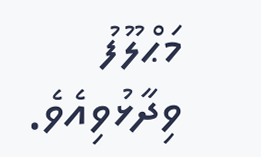މަޙްލޫފު ވިދާޅުވިއެވެ.